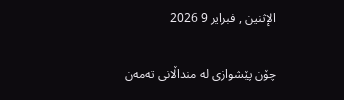الإثنين , فبراير 9 2026

چۆن پێشوازی له‌ منداڵانی ته‌مه‌ن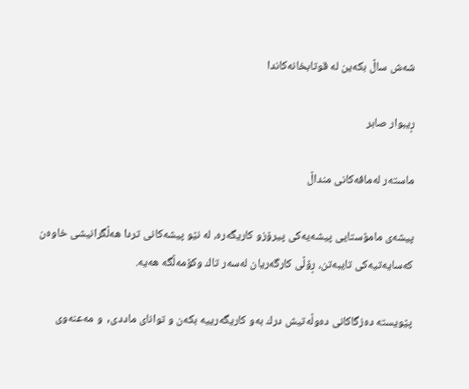شه‌ش ساڵ بكه‌ین له‌ قوتابخانه‌كاندا

ڕیبوار صابر

ماسته‌ر له‌مافه‌كانى منداڵ

پیشه‌ى مامۆستایی پیشه‌یه‌كى پیرۆزو كاریگه‌ره‌، له‌ نێو پیشه‌كانى تردا هه‌ڵگرانیشی خاوه‌ن كه‌سایه‌تیه‌كى تایبه‌تن، ڕۆڵى كارگه‌ریان له‌سه‌ر تاك وكۆمه‌ڵگه‌ هه‌یه‌.

پێویسته‌ ده‌زگاكانی ده‌وڵه‌تیش درك به‌و كاریگه‌رییه‌ بكه‌ن و توانای ماددی,  و مه‌عنه‌وی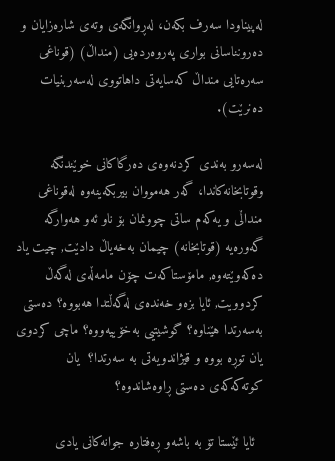له‌پیناودا سه‌رف بكه‌ن، له‌ڕوانگه‌ی وته‌ی شاره‌زایان و ده‌رونناسانی بواری په‌روه‌رده‌یی (منداڵ) (قوناغی سه‌ره‌تایى منداڵ كه‌سایه‌تی داهاتووی له‌سه‌ربنیات ده‌نرێت).

له‌سه‌رو به‌ندی كردنه‌وه‌ی ده‌رگاكانی خوێندنگه‌ وقوتابخانه‌كاندا، گه‌ر هه‌مووان بیربكه‌ینه‌وه‌ له‌قوناغی منداڵی و یه‌كه‌م ساتی چوونمان بۆ ناو ئه‌و هه‌وارگه‌ گه‌وره‌یه‌ (قوتابخانه‌) چیمان به‌خه‌یاڵ دادێت, چیت یاد ده‌كه‌وێته‌وه‌, مامۆستاكه‌ت چۆن مامه‌ڵه‌ی له‌گه‌ڵ كردوویت, ئایا بزه‌و خه‌نده‌ی له‌گه‌ڵتدا هه‌بووه‌؟ ده‌ستی به‌سه‌رتدا هێناوه‌؟ گوشیتیی به‌خۆییه‌ووه‌؟ ماچی كردوی یان توڕه‌ بووه‌ و قیژاندویه‌تی به‌ سه‌رتدا؟  یان كوته‌كه‌كه‌ی ده‌ستی ڕاوه‌شاندوه‌؟

  ئایا ئێستا تۆ به‌ باشه‌و ڕه‌فتاره‌ جوانه‌كانی یادی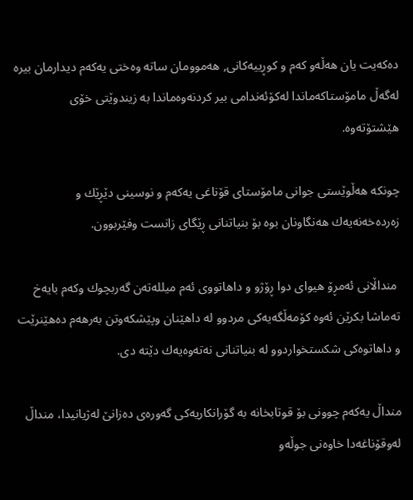ده‌كه‌یت یان هه‌ڵه‌و كه‌م و كوڕییه‌كانی, هه‌موومان ساته‌ وه‌ختی یه‌كه‌م دیدارمان بیره‌ له‌گه‌ڵ مامۆستاكه‌ماندا له‌كۆئه‌ندامى بیر كردنه‌وه‌ماندا به‌ زیندوێتى خۆی هێشتۆته‌وه‌.

چونكه‌ هه‌ڵوێستى جوانى مامۆستاى قۆناغی یه‌كه‌م و نوسینى دێڕێك و زه‌رده‌خه‌نه‌یه‌ك هه‌نگاونان بوه‌ بۆ بنیاتنانی ڕێگاى زانست وفێربوون.

 منداڵانی ئه‌مڕۆ هیواى دوا ڕۆژو و داهاتووى ئه‌م میلله‌ته‌ن گه‌ربچوك وكه‌م بایه‌خ ته‌ماشا بكرێن ئه‌وه‌ كۆمه‌ڵگه‌یه‌كى مردوو له‌ داهێنان وپێشكه‌وتن به‌رهه‌م ده‌هێنرێت و داهاتوه‌كی شكستخواردوو له‌ بنیاتنانی نه‌ته‌وه‌یه‌ك دێته‌ دی.

منداڵ یه‌كه‌م چوونى بۆ قوتابخانه‌ به‌ گۆرانكاریه‌كى گه‌وره‌ى ده‌زانێ له‌ژیانیدا، منداڵ له‌وقۆناغه‌دا خاوه‌نى جوڵه‌و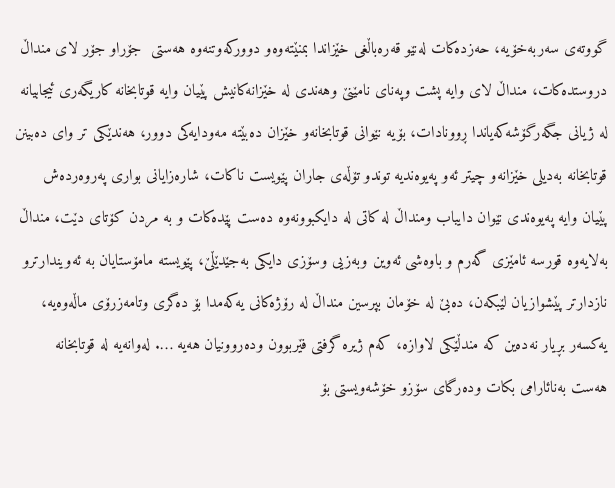گووته‌ى سه‌ربه‌خۆیه‌، حه‌زده‌كات له‌نێو قه‌ره‌باڵغی خێزاندا بمنێته‌وه‌و دووركه‌وتنه‌وه‌ هه‌ستى  جۆراو جۆر لاى منداڵ دروستده‌كات، منداڵ لاى وایه‌ پشت وپه‌نای نامێنێ وهه‌ندى له‌ خێزانه‌كانیش پێیان وایه‌ قوتابخانه‌ كاریگه‌رى ئیجابیانه‌ له‌ ژیانى جگه‌رگۆشه‌كه‌یاندا ڕوونادات، بۆیه‌ نێوانى قوتابخانه‌و خێزان ده‌بێته‌ مه‌ودایه‌كى دوور، هه‌ندێكى تر واى ده‌بینن قوتابخانه‌ به‌دیلى خێزانه‌و چیتر ئه‌و په‌یوه‌ندیه‌ توندو تۆڵه‌ى جاران پێویست ناكات، شاره‌زایانى بوارى په‌روه‌رده‌ش پێیان وایه‌ په‌یوه‌ندی نێوان دایباب ومنداڵ له‌ كاتى له‌ دایكبوونه‌وه‌ ده‌ست پێده‌كات و به‌ مردن كۆتای دێت، منداڵ به‌لایه‌وه‌ قورسه‌ ئامێزی گه‌رم و باوه‌شی ئه‌وین وبه‌زیی وسۆزی دایكى به‌جێدێڵێ، پێویسته‌ مامۆستایان به‌ ئه‌ویندارترو نازدارتر پێشوازیان لێبكه‌ن، ده‌بێ له‌ خۆمان بپرسین منداڵ له‌ رۆژه‌كانى یه‌كه‌مدا بۆ ده‌گری وتامه‌زرۆی ماڵه‌وه‌یه‌، یه‌كسه‌ر بڕیار نه‌ده‌ین كه‌ مندڵێكی لاوازه‌، كه‌م ژیره‌ گرفتى فێربوون وده‌روونیان هه‌یه‌ …. له‌وانه‌یه‌ له‌ قوتابخانه‌ هه‌ست به‌نائارامی بكات وده‌رگاى سۆزو خۆشه‌ویستى بۆ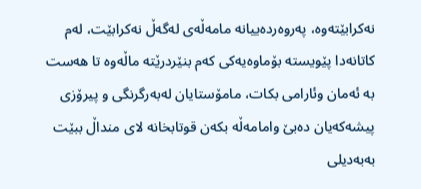نه‌كرابێته‌وه‌، په‌روه‌رده‌ییانه‌ مامه‌ڵه‌ى له‌گه‌ڵ نه‌كرابێت، له‌م كاتانه‌دا پێویسته‌ بۆماوه‌یه‌كى كه‌م بنێردرێته‌ ماڵه‌وه‌ تا هه‌ست به‌ ئه‌مان وئارامى بكات، مامۆستایان له‌به‌رگرنگى و پیرۆزى پیشه‌كه‌یان ده‌بێ وامامه‌ڵه‌ بكه‌ن قوتابخانه‌ لاى منداڵ ببێت به‌به‌دیلى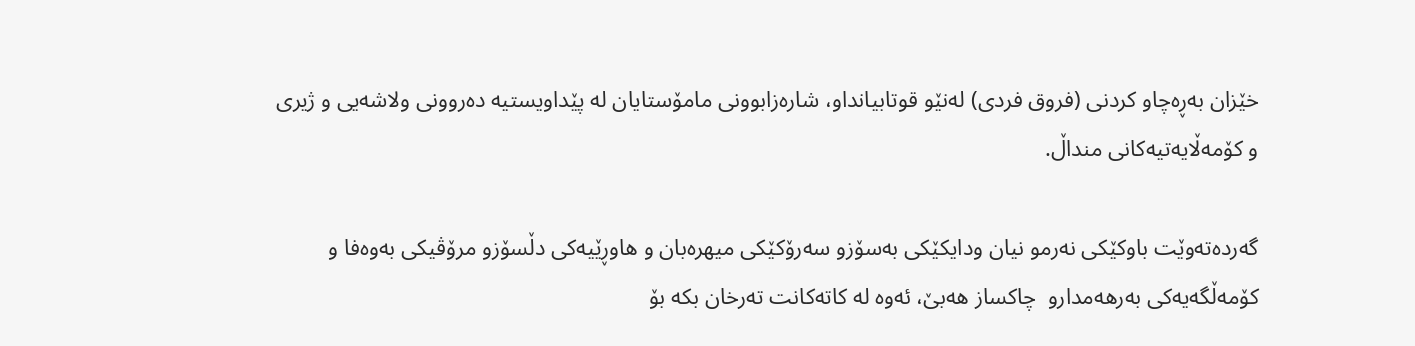خێزان به‌ڕه‌چاو كردنی (فروق فردی) له‌نێو قوتابیانداو، شاره‌زابوونى مامۆستایان له‌ پێداویستیه‌ ده‌روونى ولاشه‌یی و ژیرى و كۆمه‌ڵایه‌تیه‌كانى منداڵ.

گه‌رده‌ته‌وێت باوكێكى نه‌رمو نیان ودایكێكى به‌سۆزو سه‌رۆكێكى میهره‌بان و هاوڕێیه‌كى دڵسۆزو مرۆڤیكى به‌وه‌فا و كۆمه‌ڵگه‌یه‌كى به‌رهه‌مدارو  چاكساز هه‌بێ، ئه‌وه‌ له‌ كاته‌كانت ته‌رخان بكه‌ بۆ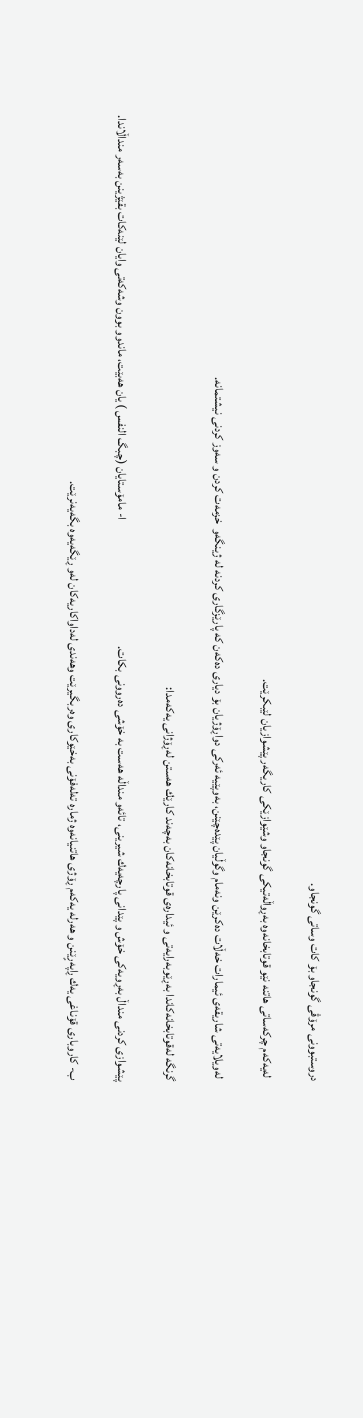دروستبوونى مرۆڤی گونجاو بۆ كات وساتى گونجاو.

 له‌یه‌كه‌م چركه‌ساتی هاتنه‌ نێو قوتابخانه‌وه‌ به‌ڕواڵه‌تیكى گونجاو وشێوازێكى كاریگه‌ر پێشوازیان لێبكرێت.

 له‌ویلایه‌تى شاریقه‌ى ئیمارات خه‌ڵات ده‌كرێن ونه‌مام وگوڵیان پێده‌چێنن، به‌وپێیه‌ ئه‌ركى دواڕۆژیان بۆ دیارى ده‌كه‌ن كه‌ پارێزگارى كردنه‌ له‌ ژینگه‌و  خزمه‌ت كردن و سه‌وز كردنی نیشتمانه‌.

گرنگه‌ له‌قوتابخانه‌كاندا به‌ڕێوبه‌رایه‌تی و ئیداره‌ی قوتابخانه‌كان به‌چه‌ند كارێك هه‌ستن له‌ڕۆژانى یه‌كه‌مدا:

پێشوازی كردنی منداڵ به‌ڕویه‌كی خۆش و پێدانی پارچه‌یه‌ك شیرینی، تائه‌و منداڵه‌ هه‌ست به‌ خۆشی ده‌روونى بكات.                                                    ا- مامۆستایان (چبگ النفس ) یان هه‌بێت، ماندوو بوون وشه‌كه‌تى وایان لێنه‌كات بقێژینن به‌سه‌ر منداڵاندا.

ب- كاروبارى قۆناغى یه‌ك ڕاپه‌رٍێنن و هه‌رله‌ یه‌كه‌م ڕۆژی هاتنیانه‌وه‌ ژماره‌ ته‌له‌فۆنی به‌خێوكارى وه‌ربگیرێت وهه‌ندى له‌داواكاریه‌كان له‌و ڕێگه‌یه‌وه‌ بگه‌یه‌نرێت.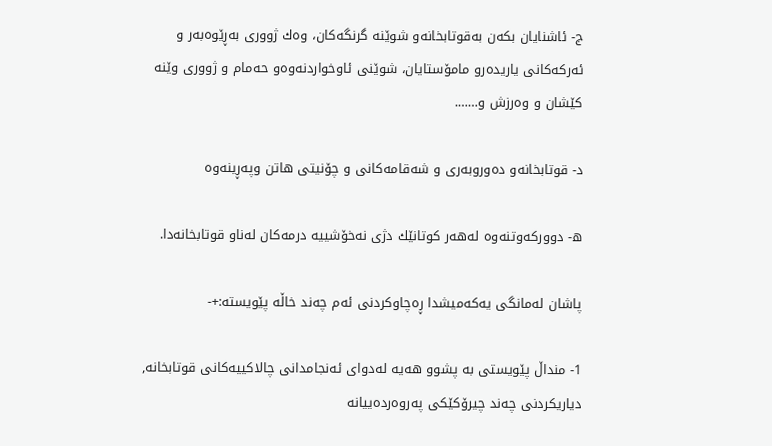ج- ئاشنایان بكه‌ن به‌قوتابخانه‌و شوێنه‌ گرنگه‌كان، وه‌ك ژوورى به‌ڕێوه‌به‌ر و ئه‌ركه‌كانى یاریده‌رو مامۆستایان، شوێنى ئاوخواردنه‌وه‌و حه‌مام و ژوورى وێنه‌ كێشان و وه‌رزش و…….

د- قوتابخانه‌و ده‌وروبه‌رى و شه‌قامه‌كانى و چۆنیتى هاتن وپه‌ڕینه‌وه‌

ه- دووركه‌وتنه‌وه‌ له‌هه‌ر كوتانێك دژی نه‌خۆشییه‌ درمه‌كان له‌ناو قوتابخانه‌دا.

پاشان له‌مانگى یه‌كه‌میشدا ڕه‌چاوكردنى ئه‌م چه‌ند خاڵه‌ پێویسته‌:+-

1- منداڵ پێویستی به‌ پشوو هه‌یه‌ له‌دوای ئه‌نجامدانی چالاكییه‌كانی قوتابخانه‌, دیاریكردنی چه‌ند چیرۆكێكی په‌روه‌رده‌ییانه‌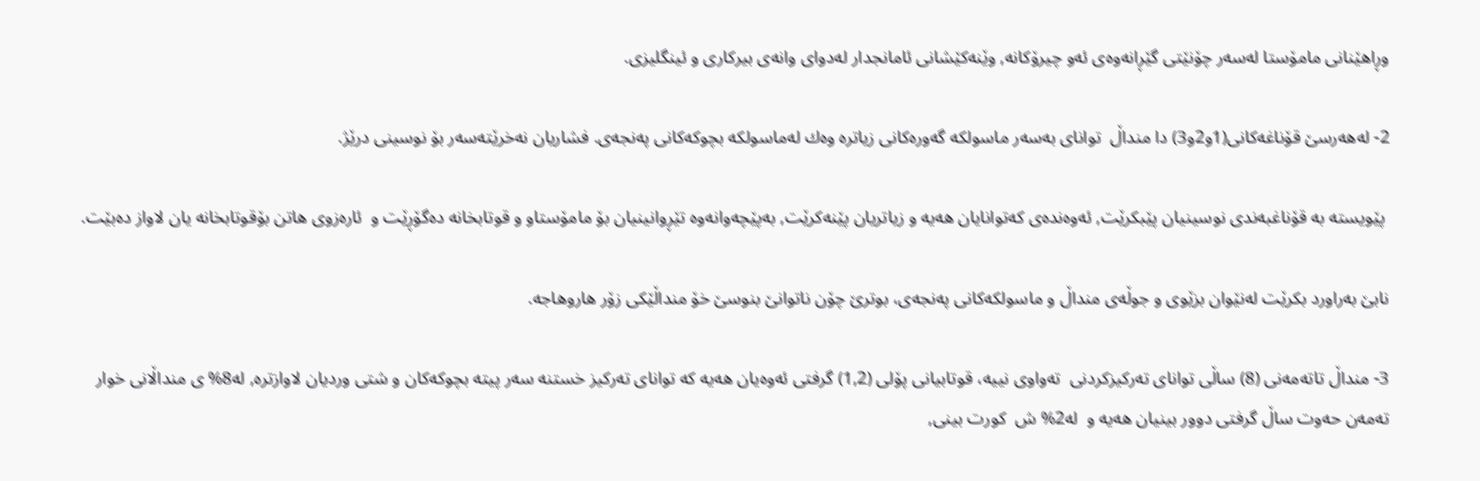وڕاهێنانی مامۆستا له‌سه‌ر چۆنێتی گێڕانه‌وه‌ی ئه‌و چیرۆكانه‌, وێنه‌كێشانی ئامانجدار له‌دوای وانه‌ی بیركاری و ئینگلیزی.

2- له‌هه‌رسێ قۆناغه‌كانی(1و2و3) دا منداڵ  توانای به‌سه‌ر ماسولكه‌ گه‌وره‌كانی زیاتره‌ وه‌ك له‌ماسولكه‌ بچوكه‌كانی په‌نجه‌ی. فشاریان نه‌خرێته‌سه‌ر بۆ نوسینی درێژ.

 پێویسته‌ به‌ قۆناغبه‌ندی نوسینیان پێبكرێت, ئه‌وه‌نده‌ی كه‌توانایان هه‌یه‌ و زیاتریان پێنه‌كرێت, به‌پێچه‌وانه‌وه‌ تێڕوانینیان بۆ مامۆستاو و قوتابخانه‌ ده‌گۆڕێت و  ئاره‌زوی هاتن بۆقوتابخانه‌ یان لاواز ده‌بێت.

نابێ به‌راورد بكرێت له‌نێوان بزێوی و جوڵه‌ى منداڵ و ماسولكه‌كانی په‌نجه‌ی، بوترێ چۆن ناتوانێ بنوسێ خۆ منداڵێكی زۆر هاروهاجه‌.

3- منداڵ تاته‌مه‌نی (8) ساڵی توانای ته‌ركیزكردنی  ته‌واوى نییه‌، قوتابیانی پۆلی (1,2) گرفتی ئه‌وه‌یان هه‌یه‌ كه‌ توانای ته‌ركیز خستنه‌ سه‌ر پیته‌ بچوكه‌كان و شتی وردیان لاوازتره‌, له‌8% ى منداڵانی خوار ته‌مه‌ن حه‌وت ساڵ گرفتی دوور بینیان هه‌یه‌ و  له‌2% ش  كورت بینی,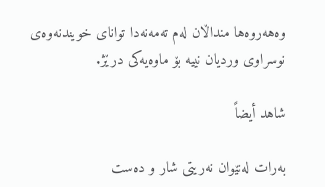وه‌هه‌روه‌ها منداڵان له‌م ته‌مه‌نه‌دا توانای خویندنه‌وه‌ى نوسراوی وردیان نییه‌ بۆ ماوه‌یه‌كى درێژ.

شاهد أيضاً

بەرات لەنێوان نەریتی شار و دەست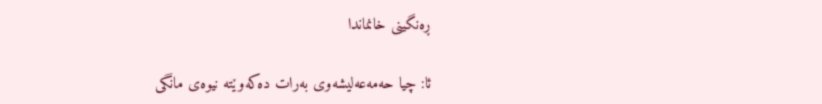ڕەنگینی خانماندا

ئا: چیا حەمەعەلیشەوی بەرات دەکەوێتە نیوەی مانگی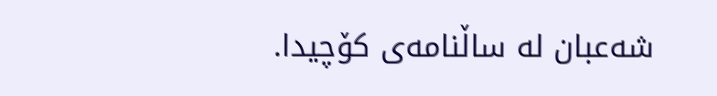شەعبان لە ساڵنامەی كۆچیدا.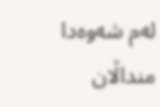لەم شەوەدا منداڵان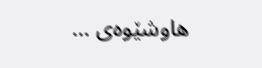هاوشێوەی …